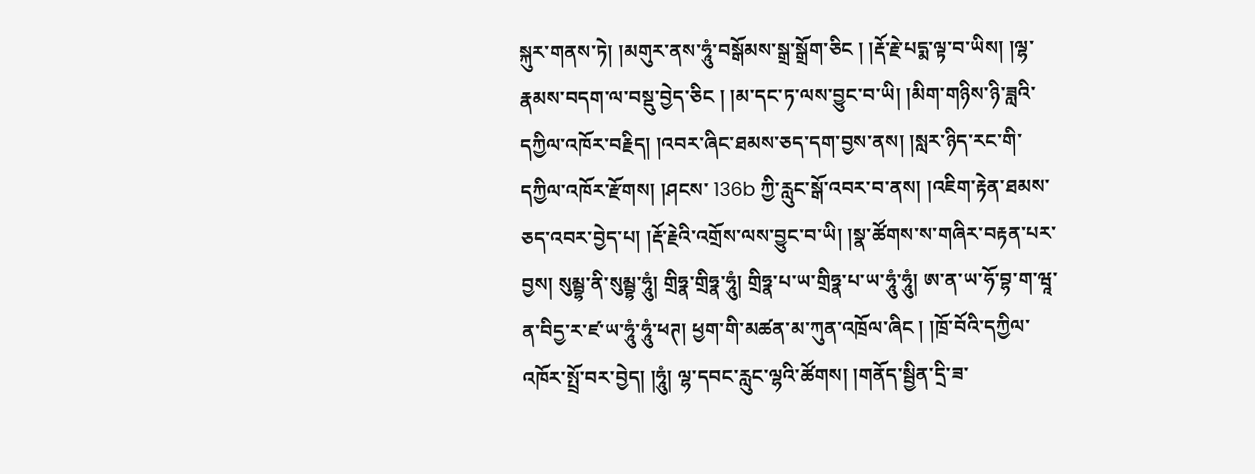སྐུར་གནས་ཏེ། །མགུར་ནས་ཧཱུཾ་བསྒོམས་སྒྲ་སྒྲོག་ཅིང ། །རྡོ་རྗེ་པདྨ་ལྟ་བ་ཡིས། །ལྷ་རྣམས་བདག་ལ་བསྡུ་བྱེད་ཅིང ། །མ་དང་ཏ་ལས་བྱུང་བ་ཡི། །མིག་གཉིས་ཉི་ཟླའི་དཀྱིལ་འཁོར་བརྗིད། །འབར་ཞིང་ཐམས་ཅད་དག་བྱས་ནས། །སླར་ཉིད་རང་གི་དཀྱིལ་འཁོར་རྫོགས། །ཤངས་ 136b ཀྱི་རླུང་སྒོ་འབར་བ་ནས། །འཇིག་རྟེན་ཐམས་ཅད་འབར་བྱེད་པ། །རྡོ་རྗེའི་འགྲོས་ལས་བྱུང་བ་ཡི། །སྣ་ཚོགས་ས་གཞིར་བརྟན་པར་བྱས། སུམྦྷ་ནི་སུམྦྷ་ཧཱུཾ། གྲིཧྣ་གྲིཧྣ་ཧཱུཾ། གྲིཧྣ་པ་ཡ་གྲིཧྣ་པ་ཡ་ཧཱུཾ་ཧཱུཾ། ཨ་ན་ཡ་ཧོ་བྷ་ག་ཝཱ་ན་བིདྱ་ར་ཛ་ཡ་ཧཱུཾ་ཧཱུཾ་ཕཊ། ཕྱག་གི་མཚན་མ་ཀུན་འཁྲོལ་ཞིང ། །ཁྲོ་བོའི་དཀྱིལ་འཁོར་སྤྲོ་བར་བྱེད། །ཧཱུཾ། ལྷ་དབང་རླུང་ལྷའི་ཚོགས། །གནོད་སྦྱིན་དྲི་ཟ་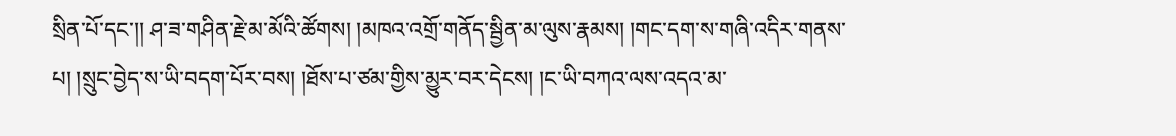སྲིན་པོ་དང་།། ཤ་ཟ་གཤིན་རྗེ་མ་མོའི་ཚོགས། །མཁའ་འགྲོ་གནོད་སྦྱིན་མ་ལུས་རྣམས། །གང་དག་ས་གཞི་འདིར་གནས་པ། །སྲུང་བྱེད་ས་ཡི་བདག་པོར་བས། །ཐོས་པ་ཙམ་གྱིས་མྱུར་བར་དེངས། །ང་ཡི་བཀའ་ལས་འདའ་མ་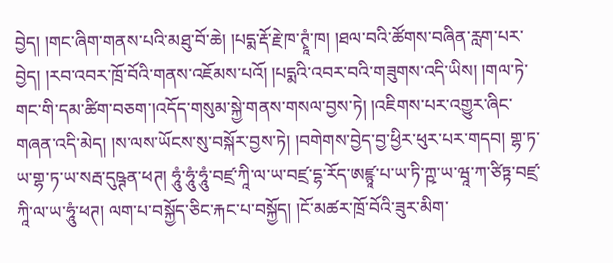བྱེད། །གང་ཞིག་གནས་པའི་མཐུ་བོ་ཆེ། །པདྨ་རྡོ་རྗེ་ཁ་ཊྭཱཾ་ཁ། །ཐལ་བའི་ཚོགས་བཞིན་རླག་པར་བྱེད། །རབ་འབར་ཁྲོ་བོའི་གནས་འཇོམས་པའོ། །པདྨའི་འབར་བའི་གཟུགས་འདི་ཡིས། །གལ་ཏེ་གང་གི་དམ་ཚིག་བཅག་།འདོད་གསུམ་སྐྱེ་གནས་གསལ་བྱས་ཏེ། །འཇིགས་པར་འགྱུར་ཞིང་གཞན་འདི་མེད། །ས་ལས་ཡོངས་སུ་བསྐོར་བྱས་ཏེ། །བགེགས་བྱེད་བྱ་ཕྱིར་ཕུར་པར་གདབ། གྷ་ཏ་ཡ་གྷ་ཏ་ཡ་སརྦ་དུཥྚན་ཕཊ། ཧཱུཾ་ཧཱུཾ་ཧཱུཾ་བཛྲ་ཀཱི་ལ་ཡ་བཛྲ་དྷ་རོད་ཨཛྙཱ་པ་ཡ་ཏི་ཀྵ་ཡ་ཝཱ་ཀ་ཙིཏྟ་བཛྲ་ཀཱི་ལ་ཡ་ཧཱུཾ་ཕཊ། ལག་པ་བསྐྱོད་ཅིང་རྐང་པ་བསྐྱོད། །ངོ་མཚར་ཁྲོ་བོའི་ཟུར་མིག་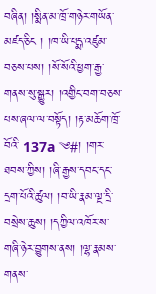བཞིན། །སྨིན་མ་ཁྲོ་གཉེར་གཡོན་མཛད་ཅིང ། །ཁ་ཡི་པདྨ་འཛུམ་བཅས་པས། །སོ་སོའི་ཕྱག་རྒྱ་གནས་སུ་སྒྱུར། །འགྱིང་བག་བཅས་པས་ཞལ་ལ་བསྟོད། །རྟ་མཆོག་ཁྲོ་བོའི་ 137a ༄#། །གར་ཐབས་ཀྱིས། །ཞི་རྒྱས་དབང་དང་དྲག་པོའི་ཚུལ། །བ་ཡི་རྣམ་ལྔ་དྲི་བསྲེས་ཆུས། །དཀྱིལ་འཁོར་ས་གཞི་ཉེར་བྱུགས་ནས། །ལྷ་རྣམས་གནས་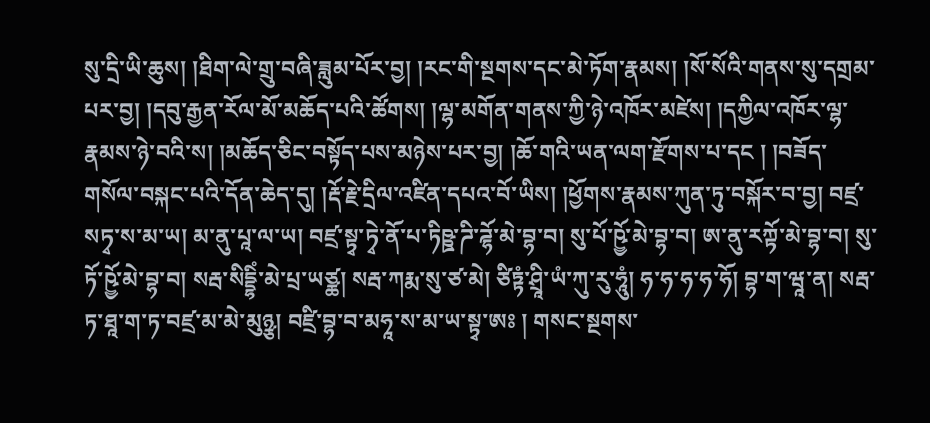སུ་དྲི་ཡི་ཆུས། །ཐིག་ལེ་གྲུ་བཞི་ཟླུམ་པོར་བྱ། །རང་གི་སྔགས་དང་མེ་ཏོག་རྣམས། །སོ་སོའི་གནས་སུ་དགྲམ་པར་བྱ། །དབུ་རྒྱན་རོལ་མོ་མཆོད་པའི་ཚོགས། །ལྷ་མགོན་གནས་ཀྱི་ཉེ་འཁོར་མཛེས། །དཀྱིལ་འཁོར་ལྷ་རྣམས་ཉེ་བའི་ས། །མཆོད་ཅིང་བསྟོད་པས་མཉེས་པར་བྱ། །ཆོ་གའི་ཡན་ལག་རྫོགས་པ་དང ། །བཟོད་གསོལ་བསྐང་པའི་དོན་ཆེད་དུ། །རྡོ་རྗེ་དྲིལ་འཛིན་དཔའ་བོ་ཡིས། །ཕྱོགས་རྣམས་ཀུན་ཏུ་བསྐོར་བ་བྱ། བཛྲ་སཏྭ་ས་མ་ཡ། མ་ནུ་པཱ་ལ་ཡ། བཛྲ་སྟྭ་ཏྭེ་ནོ་པ་ཏིཥྛ་ཌི་ཌྷོ་མེ་བྷ་བ། སུ་པོ་ཥྱོ་མེ་བྷ་བ། ཨ་ནུ་རཀྟོ་མེ་བྷ་བ། སུ་ཏོ་ཥྱོ་མེ་བྷ་བ། སརྦ་སིདྡྷིཾ་མེ་པྲ་ཡཙྪ། སརྦ་ཀརྨ་སུ་ཙ་མེ། ཙིཏྟཾ་ཤྲཱི་ཡཾ་ཀུ་རུ་ཧཱུཾ། ཧ་ཧ་ཧ་ཧ་ཧོ། བྷ་ག་ཝཱ་ན། སརྦ་ཏ་ཐཱ་ག་ཏ་བཛྲ་མ་མེ་མུཉྩ། བཛྲི་བྷ་བ་མཧཱ་ས་མ་ཡ་སྟྭ་ཨཿ ། གསང་སྔགས་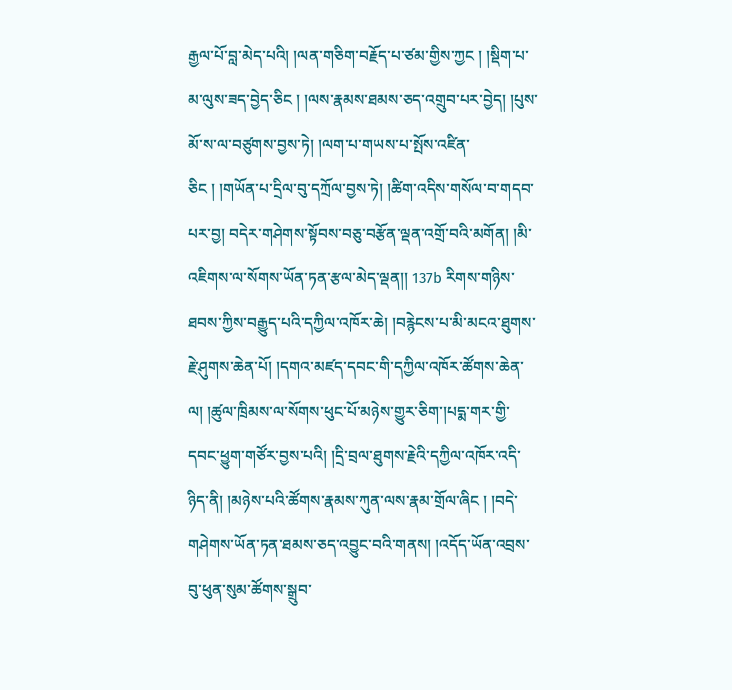རྒྱལ་པོ་བླ་མེད་པའི། །ལན་གཅིག་བརྗོད་པ་ཙམ་གྱིས་ཀྱང ། །སྡིག་པ་མ་ལུས་ཟད་བྱེད་ཅིང ། །ལས་རྣམས་ཐམས་ཅད་འགྲུབ་པར་བྱེད། །པུས་མོ་ས་ལ་བཙུགས་བྱས་ཏེ། །ལག་པ་གཡས་པ་སྤོས་འཛིན་ཅིང ། །གཡོན་པ་དྲིལ་བུ་དཀྲོལ་བྱས་ཏེ། །ཚིག་འདིས་གསོལ་བ་གདབ་པར་བྱ། བདེར་གཤེགས་སྟོབས་བཅུ་བརྩོན་ལྡན་འགྲོ་བའི་མགོན། །མི་འཇིགས་ལ་སོགས་ཡོན་ཏན་རྩལ་མེད་ལྡན།། 137b རིགས་གཉིས་ཐབས་ཀྱིས་བརྒྱུད་པའི་དཀྱིལ་འཁོར་ཆེ། །བརྙེངས་པ་མི་མངའ་ཐུགས་རྗེ་ཤུགས་ཆེན་པོ། །དགའ་མཛད་དབང་གི་དཀྱིལ་འཁོར་ཚོགས་ཆེན་ལ། །ཚུལ་ཁྲིམས་ལ་སོགས་ཕུང་པོ་མཉེས་གྱུར་ཅིག་།པདྨ་གར་གྱི་དབང་ཕྱུག་གཙོར་བྱས་པའི། །དྲི་བྲལ་ཐུགས་རྗེའི་དཀྱིལ་འཁོར་འདི་ཉིད་ནི། །མཉེས་པའི་ཚོགས་རྣམས་ཀུན་ལས་རྣམ་གྲོལ་ཞིང ། །བདེ་གཤེགས་ཡོན་ཏན་ཐམས་ཅད་འབྱུང་བའི་གནས། །འདོད་ཡོན་འབྲས་བུ་ཕུན་སུམ་ཚོགས་སྒྲུབ་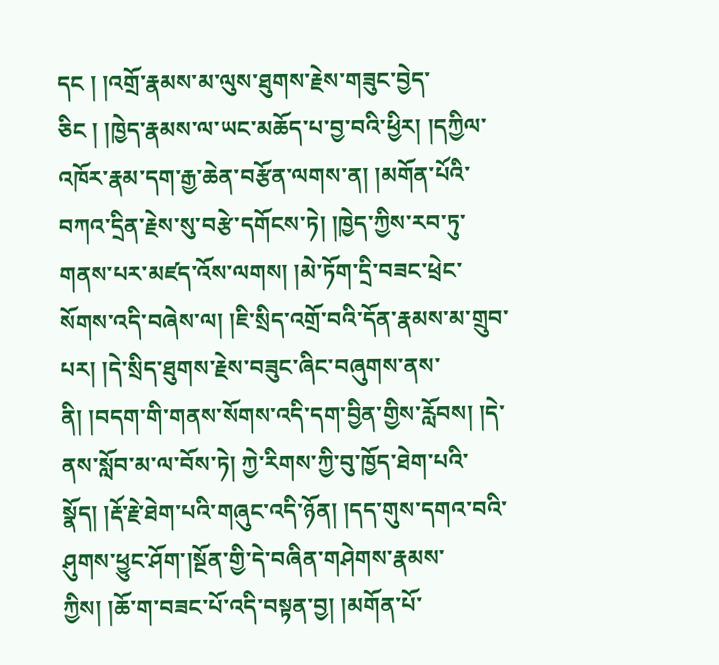དང ། །འགྲོ་རྣམས་མ་ལུས་ཐུགས་རྗེས་གཟུང་བྱེད་ཅིང ། །ཁྱེད་རྣམས་ལ་ཡང་མཆོད་པ་བྱ་བའི་ཕྱིར། །དཀྱིལ་འཁོར་རྣམ་དག་རྒྱ་ཆེན་བརྩོན་ལགས་ན། །མགོན་པོའི་བཀའ་དྲིན་རྗེས་སུ་བརྩེ་དགོངས་ཏེ། །ཁྱེད་ཀྱིས་རབ་ཏུ་གནས་པར་མཛད་འོས་ལགས། །མེ་ཏོག་དྲི་བཟང་ཕྲེང་སོགས་འདི་བཞེས་ལ། །ཇི་སྲིད་འགྲོ་བའི་དོན་རྣམས་མ་གྲུབ་པར། །དེ་སྲིད་ཐུགས་རྗེས་བཟུང་ཞིང་བཞུགས་ནས་ནི། །བདག་གི་གནས་སོགས་འདི་དག་བྱིན་གྱིས་རློབས། །དེ་ནས་སློབ་མ་ལ་བོས་ཏེ། ཀྱེ་རིགས་ཀྱི་བུ་ཁྱོད་ཐེག་པའི་སྣོད། །རྡོ་རྗེ་ཐེག་པའི་གཞུང་འདི་ཉོན། །དད་གུས་དགའ་བའི་ཤུགས་ཕྱུང་ཤོག་།སྔོན་གྱི་དེ་བཞིན་གཤེགས་རྣམས་ཀྱིས། །ཆོ་ག་བཟང་པོ་འདི་བསྟན་བྱ། །མགོན་པོ་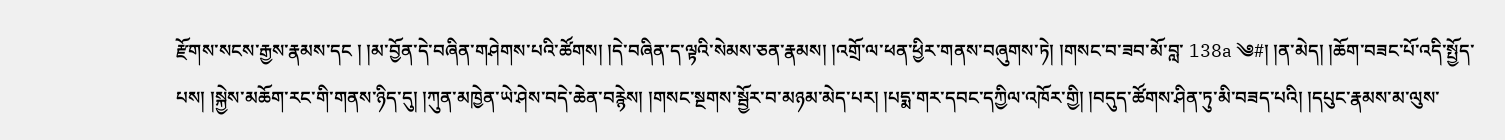རྫོགས་སངས་རྒྱས་རྣམས་དང ། །མ་བྱོན་དེ་བཞིན་གཤེགས་པའི་ཚོགས། །དེ་བཞིན་ད་ལྟའི་སེམས་ཅན་རྣམས། །འགྲོ་ལ་ཕན་ཕྱིར་གནས་བཞུགས་ཏེ། །གསང་བ་ཟབ་མོ་བླ་ 138a ༄#། །ན་མེད། །ཆོག་བཟང་པོ་འདི་སྤྱོད་པས། །སྐྱེས་མཆོག་རང་གི་གནས་ཉིད་དུ། །ཀུན་མཁྱེན་ཡེ་ཤེས་བདེ་ཆེན་བརྙེས། །གསང་སྔགས་སྦྱོར་བ་མཉམ་མེད་པར། །པདྨ་གར་དབང་དཀྱིལ་འཁོར་གྱི། །བདུད་ཚོགས་ཤིན་ཏུ་མི་བཟད་པའི། །དཔུང་རྣམས་མ་ལུས་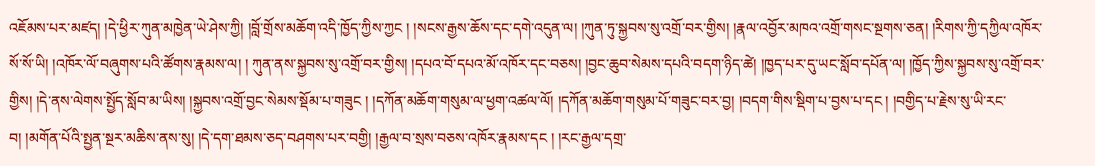འཇོམས་པར་མཛད། །དེ་ཕྱིར་ཀུན་མཁྱེན་ཡེ་ཤེས་ཀྱི། །བློ་གྲོས་མཆོག་འདི་ཁྱོད་ཀྱིས་ཀྱང ། །སངས་རྒྱས་ཆོས་དང་དགེ་འདུན་ལ། །ཀུན་ཏུ་སྐྱབས་སུ་འགྲོ་བར་གྱིས། །རྣལ་འབྱོར་མཁའ་འགྲོ་གསང་སྔགས་ཅན། །རིགས་ཀྱི་དཀྱིལ་འཁོར་སོ་སོ་ཡི། །འཁོར་ལོ་བཞུགས་པའི་ཚོགས་རྣམས་ལ། ། ཀུན་ནས་སྐྱབས་སུ་འགྲོ་བར་གྱིས། །དཔའ་བོ་དཔའ་མོ་འཁོར་དང་བཅས། །བྱང་ཆུབ་སེམས་དཔའི་བདག་ཉིད་ཚེ། །ཁྱད་པར་དུ་ཡང་སློབ་དཔོན་ལ། །ཁྱོད་ཀྱིས་སྐྱབས་སུ་འགྲོ་བར་གྱིས། །དེ་ནས་ལེགས་སྤྱོད་སློབ་མ་ཡིས། །སྐྱབས་འགྲོ་བྱང་སེམས་སྡོམ་པ་གཟུང ། །དཀོན་མཆོག་གསུམ་ལ་ཕྱག་འཚལ་ལོ། །དཀོན་མཆོག་གསུམ་པོ་གཟུང་བར་བྱ། །བདག་གིས་སྡིག་པ་བྱས་པ་དང ། །བགྱིད་པ་རྗེས་སུ་ཡི་རང་བ། །མགོན་པོའི་སྤྱན་སྔར་མཆིས་ནས་སུ། །དེ་དག་ཐམས་ཅད་བཤགས་པར་བགྱི། །རྒྱལ་བ་སྲས་བཅས་འཁོར་རྣམས་དང ། །རང་རྒྱལ་དགྲ་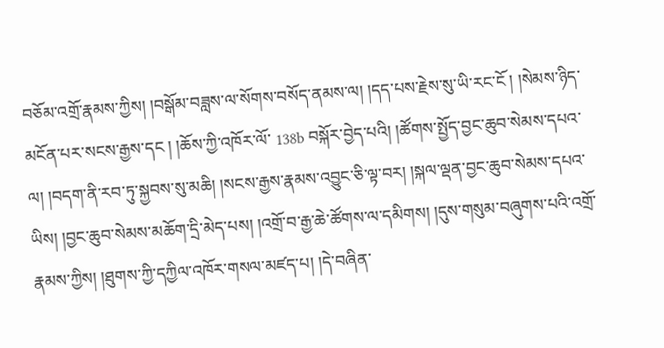བཅོམ་འགྲོ་རྣམས་ཀྱིས། །བསྒོམ་བཟླས་ལ་སོགས་བསོད་ནམས་ལ། །དད་པས་རྗེས་སུ་ཡི་རང་ངོ ། །སེམས་ཉིད་མངོན་པར་སངས་རྒྱས་དང ། །ཆོས་ཀྱི་འཁོར་ལོ་ 138b བསྐོར་བྱེད་པའི། །ཚོགས་སྤྱོད་བྱང་ཆུབ་སེམས་དཔའ་ལ། །བདག་ནི་རབ་ཏུ་སྐྱབས་སུ་མཆི། །སངས་རྒྱས་རྣམས་འབྱུང་ཅི་ལྟ་བར། །སྐལ་ལྡན་བྱང་ཆུབ་སེམས་དཔའ་ཡིས། །བྱང་ཆུབ་སེམས་མཆོག་དྲི་མེད་པས། །འགྲོ་བ་རྒྱ་ཆེ་ཚོགས་ལ་དམིགས། །དུས་གསུམ་བཞུགས་པའི་འགྲོ་རྣམས་ཀྱིས། །ཐུགས་ཀྱི་དཀྱིལ་འཁོར་གསལ་མཛད་པ། །དེ་བཞིན་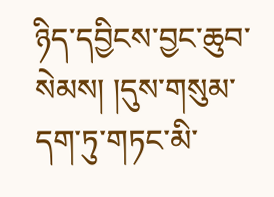ཉིད་དབྱིངས་བྱང་ཆུབ་སེམས། །དུས་གསུམ་དག་ཏུ་གཏང་མི་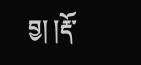བྱ། །རྡོ་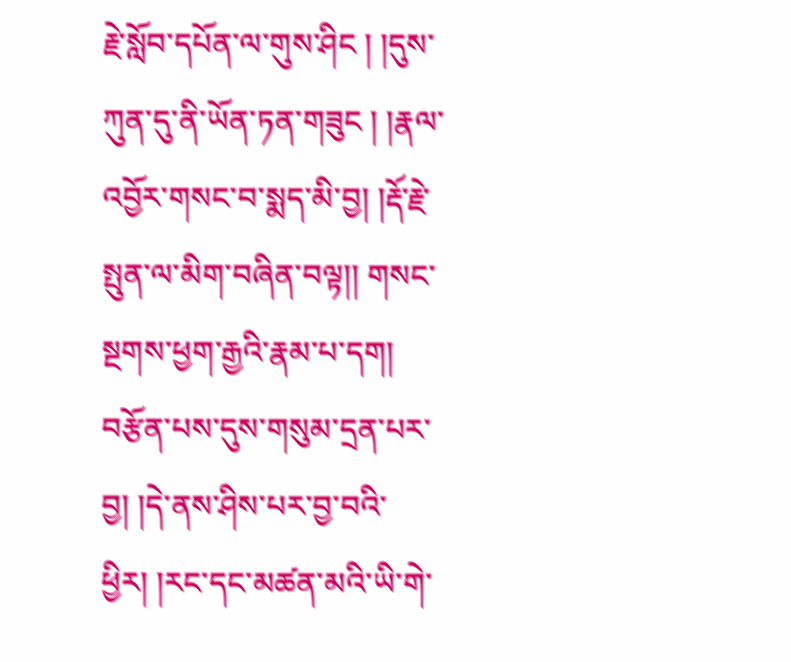རྗེ་སློབ་དཔོན་ལ་གུས་ཤིང ། །དུས་ཀུན་དུ་ནི་ཡོན་ཏན་གཟུང ། །རྣལ་འབྱོར་གསང་བ་སྨད་མི་བྱ། །རྡོ་རྗེ་སྤུན་ལ་མིག་བཞིན་བལྟ།། གསང་སྔགས་ཕྱག་རྒྱའི་རྣམ་པ་དག། བརྩོན་པས་དུས་གསུམ་དྲན་པར་བྱ། །དེ་ནས་ཤིས་པར་བྱ་བའི་ཕྱིར། །རང་དང་མཚན་མའི་ཡི་གེ་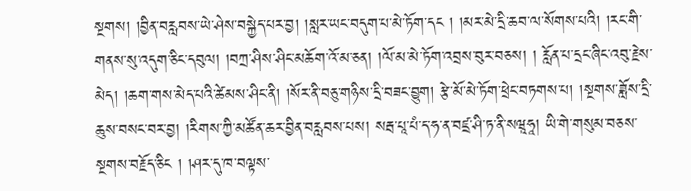སྔགས། །བྱིན་བརླབས་ཡེ་ཤེས་བསྐྱེད་པར་བྱ། །སླར་ཡང་བདུག་པ་མེ་ཏོག་དང ། །མར་མེ་དྲི་ཆབ་ལ་སོགས་པའི། །རང་གི་གནས་སུ་འདུག་ཅིང་དབུལ། །བཀྲ་ཤིས་ཤིང་མཆོག་འོ་མ་ཅན། །ལོ་མ་མེ་ཏོག་འབྲས་བུར་བཅས། ། རློན་པ་དྲང་ཞིང་འབུ་རྗེས་མེད། །ཆག་གས་མེད་པའི་ཚེམས་ཤིང་ནི། །སོར་ནི་བཅུ་གཉིས་དྲི་བཟང་བྱུག། རྩེ་མོ་མེ་ཏོག་ཕྲེང་བཏགས་པ། །སྔགས་ཟློས་དྲི་ཆུས་བསང་བར་བྱ། །རིགས་ཀྱི་མཚོན་ཆར་བྱིན་བརླབས་པས། སརྦ་པཱ་པཾ་ད་ཧ་ན་བཛྲ་ཤི་ཏ་ནི་སཝཱཧཱ། ཡི་གེ་གསུམ་བཅས་སྔགས་བརྗོད་ཅིང ། །ཤར་དུ་ཁ་བལྟས་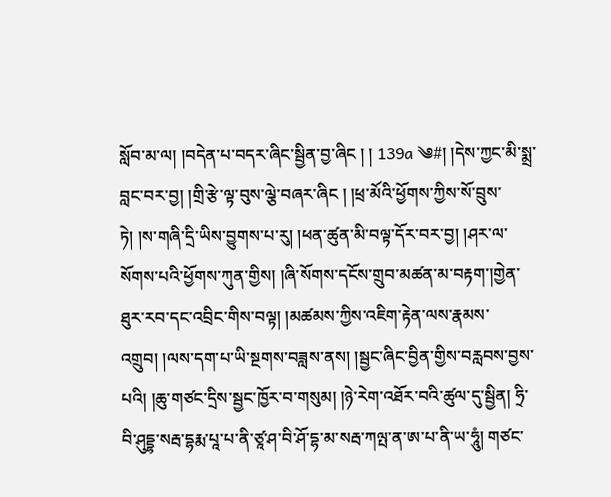སློབ་མ་ལ། །བདེན་པ་བདར་ཞིང་སྦྱིན་བྱ་ཞིང ། ། 139a ༄#། །དེས་ཀྱང་མི་སྨྲ་བླང་བར་བྱ། །གྲི་རྩེ་ལྟ་བུས་ལྕེ་བཞར་ཞིང ། །ཕྲ་མོའི་ཕྱོགས་ཀྱིས་སོ་བྲུས་ཏེ། །ས་གཞི་དྲི་ཡིས་བྱུགས་པ་རུ། །ཕན་ཚུན་མི་བལྟ་དོར་བར་བྱ། །ཤར་ལ་སོགས་པའི་ཕྱོགས་ཀུན་གྱིས། །ཞི་སོགས་དངོས་གྲུབ་མཚན་མ་བརྟག་།གྱེན་ཐུར་རབ་དང་འབྲིང་གིས་བལྟ། །མཚམས་ཀྱིས་འཇིག་རྟེན་ལས་རྣམས་འགྲུབ། །ལས་དག་པ་ཡི་སྔགས་བཟླས་ནས། །སྦྱང་ཞིང་བྱིན་གྱིས་བརླབས་བྱས་པའི། །ཆུ་གཙང་དྲིས་སྦྱང་ཁྱོར་བ་གསུམ། །ཉེ་རེག་འཐོར་བའི་ཚུལ་དུ་སྦྱིན། ཧྲི་བི་ཤུདྡྷ་སརྦ་དྷརྨ་པཱ་པ་ནི་ཙཱ་ཤ་བི་ཤོ་དྷ་མ་སརྦ་ཀལྤ་ན་ཨ་པ་ནི་ཡ་ཧཱུཾ། གཙང་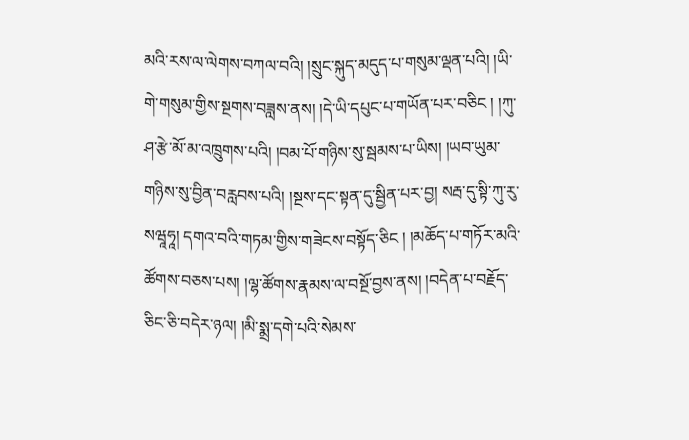མའི་རས་ལ་ལེགས་བཀལ་བའི། །སྲུང་སྐུད་མདུད་པ་གསུམ་ལྡན་པའི། །ཡི་གེ་གསུམ་གྱིས་སྔགས་བཟླས་ནས། །དེ་ཡི་དཔུང་པ་གཡོན་པར་བཅིང ། །ཀུ་ཤ་རྩེ་མོ་མ་འཁྲུགས་པའི། །བམ་པོ་གཉིས་སུ་སྦམས་པ་ཡིས། །ཡབ་ཡུམ་གཉིས་སུ་བྱིན་བརླབས་པའི། །སྔས་དང་སྟན་དུ་སྦྱིན་པར་བྱ། སརྦ་དུ་སྟི་ཀུ་རུ་སཝཱཧཱ། དགའ་བའི་གཏམ་གྱིས་གཟེངས་བསྟོད་ཅིང ། །མཆོད་པ་གཏོར་མའི་ཚོགས་བཅས་པས། །ལྷ་ཚོགས་རྣམས་ལ་བསྔོ་བྱས་ནས། །བདེན་པ་བརྗོད་ཅིང་ཅི་བདེར་ཉལ། །མི་སྨྲ་དགེ་པའི་སེམས་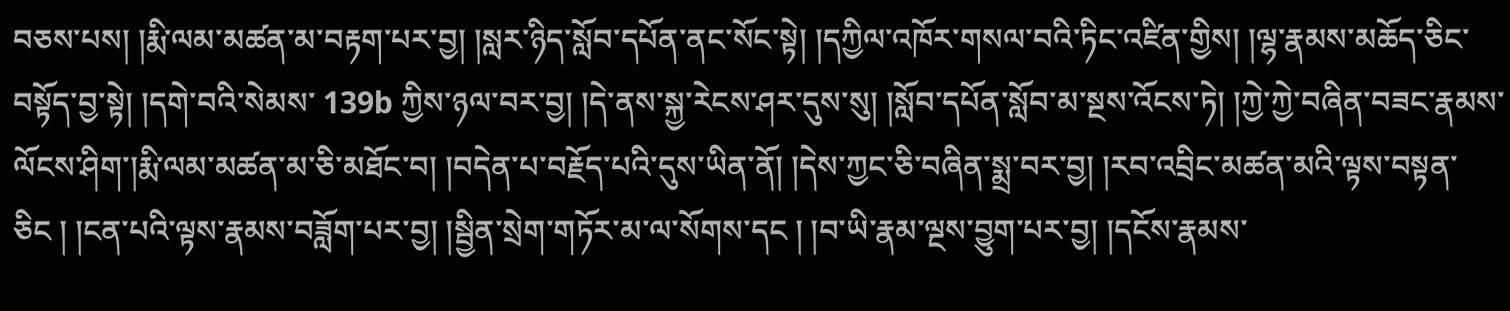བཅས་པས། །རྨི་ལམ་མཚན་མ་བརྟག་པར་བྱ། །སླར་ཉིད་སློབ་དཔོན་ནང་སོང་སྟེ། །དཀྱིལ་འཁོར་གསལ་བའི་ཏིང་འཛིན་གྱིས། །ལྷ་རྣམས་མཆོད་ཅིང་བསྟོད་བྱ་སྟེ། །དགེ་བའི་སེམས་ 139b ཀྱིས་ཉལ་བར་བྱ། །དེ་ནས་སྐྱ་རེངས་ཤར་དུས་སུ། །སློབ་དཔོན་སློབ་མ་སྔས་འོངས་ཏེ། །ཀྱེ་ཀྱེ་བཞིན་བཟང་རྣམས་ལོངས་ཤིག་།རྨི་ལམ་མཚན་མ་ཅི་མཐོང་བ། །བདེན་པ་བརྗོད་པའི་དུས་ཡིན་ནོ། །དེས་ཀྱང་ཅི་བཞིན་སྨྲ་བར་བྱ། །རབ་འབྲིང་མཚན་མའི་ལྟས་བསྟན་ཅིང ། །ངན་པའི་ལྟས་རྣམས་བཟློག་པར་བྱ། །སྦྱིན་སྲེག་གཏོར་མ་ལ་སོགས་དང ། །བ་ཡི་རྣམ་ལྔས་བྱུག་པར་བྱ། །དངོས་རྣམས་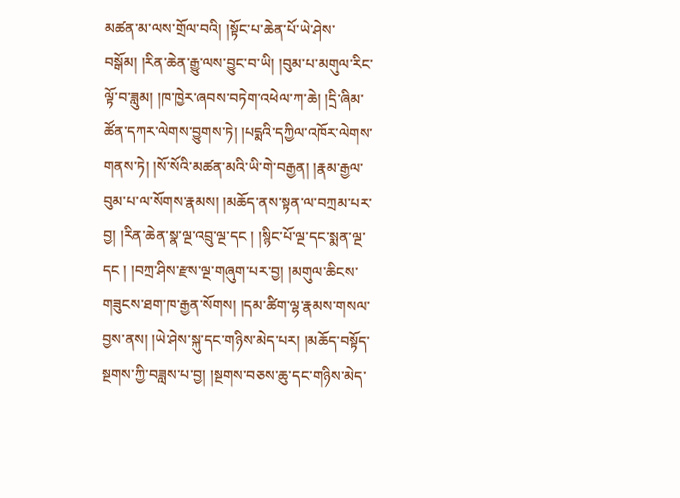མཚན་མ་ལས་གྲོལ་བའི། །སྟོང་པ་ཆེན་པོ་ཡེ་ཤེས་བསྒོམ། །རིན་ཆེན་རྒྱུ་ལས་བྱུང་བ་ཡི། །བུམ་པ་མགུལ་རིང་ལྟོ་བ་ཟླུམ། །ཁ་ཁྱེར་ཞབས་བཏེག་འཕེལ་ཀ་ཆེ། །དྲི་ཞིམ་ཚོན་དཀར་ལེགས་བྱུགས་ཏེ། །པདྨའི་དཀྱིལ་འཁོར་ལེགས་གནས་ཏེ། །སོ་སོའི་མཚན་མའི་ཡི་གེ་བརྒྱན། །རྣམ་རྒྱལ་བུམ་པ་ལ་སོགས་རྣམས། །མཆོད་ནས་སྟན་ལ་བཀྲམ་པར་བྱ། །རིན་ཆེན་སྣ་ལྔ་འབྲུ་ལྔ་དང ། །སྙིང་པོ་ལྔ་དང་སྨན་ལྔ་དང ། །བཀྲ་ཤིས་རྫས་ལྔ་གཞུག་པར་བྱ། །མགུལ་ཆིངས་གཟུངས་ཐག་ཁ་རྒྱན་སོགས། །དམ་ཚིག་ལྷ་རྣམས་གསལ་བྱས་ནས། །ཡེ་ཤེས་སྐུ་དང་གཉིས་མེད་པར། །མཆོད་བསྟོད་སྔགས་ཀྱི་བཟླས་པ་བྱ། །སྔགས་བཅས་ཆུ་དང་གཉིས་མེད་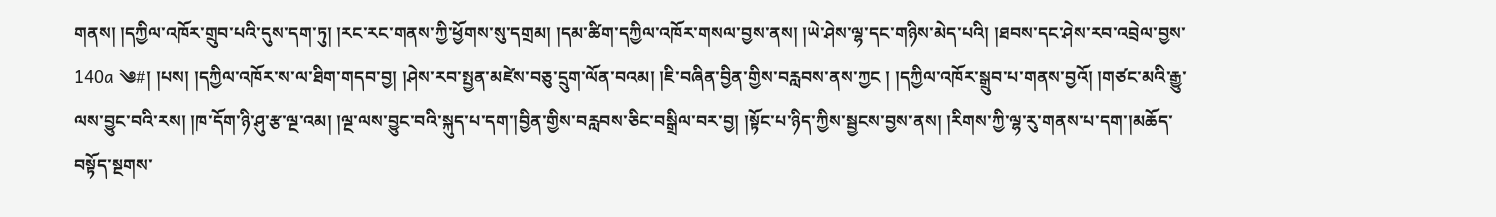གནས། །དཀྱིལ་འཁོར་གྲུབ་པའི་དུས་དག་ཏུ། །རང་རང་གནས་ཀྱི་ཕྱོགས་སུ་དགྲམ། །དམ་ཚིག་དཀྱིལ་འཁོར་གསལ་བྱས་ནས། །ཡེ་ཤེས་ལྷ་དང་གཉིས་མེད་པའི། །ཐབས་དང་ཤེས་རབ་འབྲེལ་བྱས་ 140a ༄#། །པས། །དཀྱིལ་འཁོར་ས་ལ་ཐིག་གདབ་བྱ། །ཤེས་རབ་སྤྱན་མཛེས་བཅུ་དྲུག་ལོན་བའམ། །ཇི་བཞིན་བྱིན་གྱིས་བརླབས་ནས་ཀྱང ། །དཀྱིལ་འཁོར་སྒྲུབ་པ་གནས་བྱའོ། །གཙང་མའི་རྒྱུ་ལས་བྱུང་བའི་རས། །ཁ་དོག་ཉི་ཤུ་རྩ་ལྔ་འམ། །ལྔ་ལས་བྱུང་བའི་སྐུད་པ་དག་།བྱིན་གྱིས་བརླབས་ཅིང་བསྒྲིལ་བར་བྱ། །སྟོང་པ་ཉིད་ཀྱིས་སྦྱངས་བྱས་ནས། །རིགས་ཀྱི་ལྷ་རུ་གནས་པ་དག་།མཆོད་བསྟོད་སྔགས་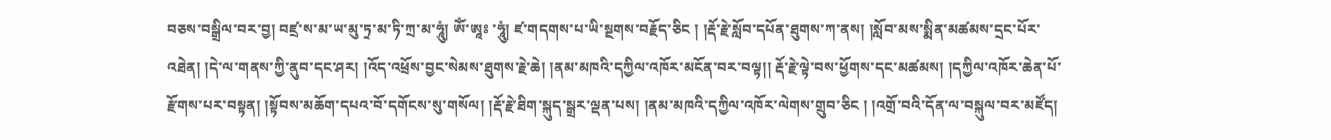བཅས་བསྒྲིལ་བར་བྱ། བཛྲ་ས་མ་ཡ་མུ་ཏྲ་མ་ཏི་ཀྲ་མ་ཧཱུཾ། ཨོཾ་ཨཱཿ ་ཧཱུཾ། ཛ་གདགས་པ་ཡི་སྔགས་བརྗོད་ཅིང ། །རྡོ་རྗེ་སློབ་དཔོན་ཐུགས་ཀ་ནས། །སློབ་མས་སྨིན་མཚམས་དྲང་པོར་འཐེན། །དེ་ལ་གནས་ཀྱི་ནུབ་དང་ཤར། །འོད་འཕྲོས་བྱང་སེམས་ཐུགས་རྗེ་ཆེ། །ནམ་མཁའི་དཀྱིལ་འཁོར་མངོན་བར་བལྟ།། རྡོ་རྗེ་ལྟེ་བས་ཕྱོགས་དང་མཚམས། །དཀྱིལ་འཁོར་ཆེན་པོ་རྫོགས་པར་བསྟན། །སྟོབས་མཆོག་དཔའ་བོ་དགོངས་སུ་གསོལ། །རྡོ་རྗེ་ཐིག་སྐུད་སྒྲར་ལྡན་པས། །ནམ་མཁའི་དཀྱིལ་འཁོར་ལེགས་གྲུབ་ཅིང ། །འགྲོ་བའི་དོན་ལ་བསྐུལ་བར་མཛོད།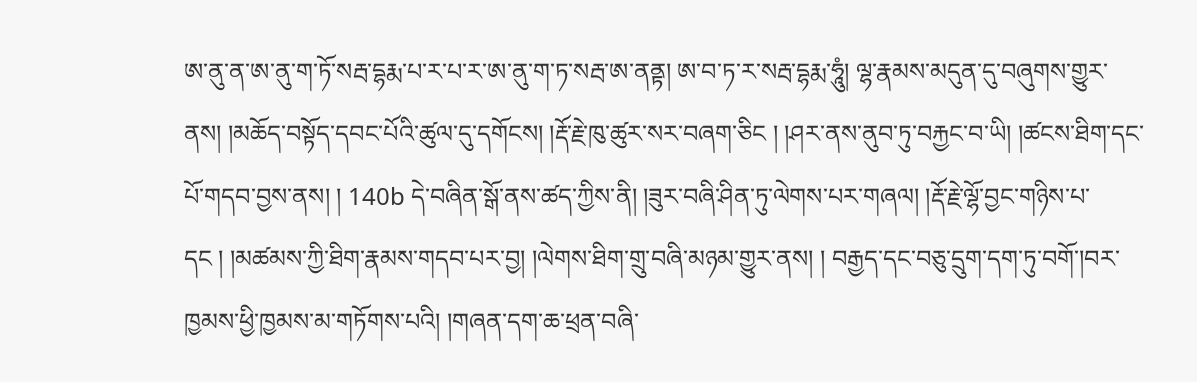ཨ་ནུ་ན་ཨ་ནུ་ག་ཏོ་སརྦ་དྷརྨ་པ་ར་པ་ར་ཨ་ནུ་ག་ཏ་སརྦ་ཨ་ནནྟ། ཨ་བ་ཏ་ར་སརྦ་དྷརྨ་ཧཱུཾ། ལྷ་རྣམས་མདུན་དུ་བཞུགས་གྱུར་ནས། །མཆོད་བསྟོད་དབང་པོའི་ཚུལ་དུ་དགོངས། །རྡོ་རྗེ་ཁུ་ཚུར་སར་བཞག་ཅིང ། །ཤར་ནས་ནུབ་ཏུ་བརྐྱང་བ་ཡི། །ཚངས་ཐིག་དང་པོ་གདབ་བྱས་ནས། ། 140b དེ་བཞིན་སྒོ་ནས་ཚད་ཀྱིས་ནི། །ཟུར་བཞི་ཤིན་ཏུ་ལེགས་པར་གཞལ། །རྡོ་རྗེ་ལྷོ་བྱང་གཉིས་པ་དང ། །མཚམས་ཀྱི་ཐིག་རྣམས་གདབ་པར་བྱ། །ལེགས་ཐིག་གྲུ་བཞི་མཉམ་གྱུར་ནས། ། བརྒྱད་དང་བཅུ་དྲུག་དག་ཏུ་བགོ་།བར་ཁྱམས་ཕྱི་ཁྱམས་མ་གཏོགས་པའི། །གཞན་དག་ཆ་ཕྲན་བཞི་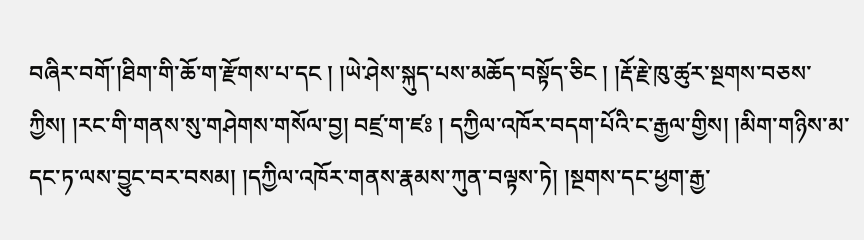བཞིར་བགོ་།ཐིག་གི་ཆོ་ག་རྫོགས་པ་དང ། །ཡེ་ཤེས་སྐུད་པས་མཆོད་བསྟོད་ཅིང ། །རྡོ་རྗེ་ཁུ་ཚུར་སྔགས་བཅས་ཀྱིས། །རང་གི་གནས་སུ་གཤེགས་གསོལ་བྱ། བཛྲ་ག་ཛཿ ། དཀྱིལ་འཁོར་བདག་པོའི་ང་རྒྱལ་གྱིས། །མིག་གཉིས་མ་དང་ཏ་ལས་བྱུང་བར་བསམ། །དཀྱིལ་འཁོར་གནས་རྣམས་ཀུན་བལྟས་ཏེ། །སྔགས་དང་ཕྱག་རྒྱ་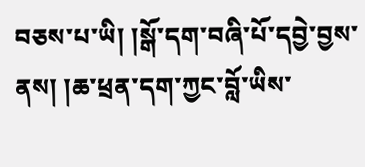བཅས་པ་ཡི། །སྒོ་དག་བཞི་པོ་དབྱེ་བྱས་ནས། །ཆ་ཕྲན་དག་ཀྱང་བློ་ཡིས་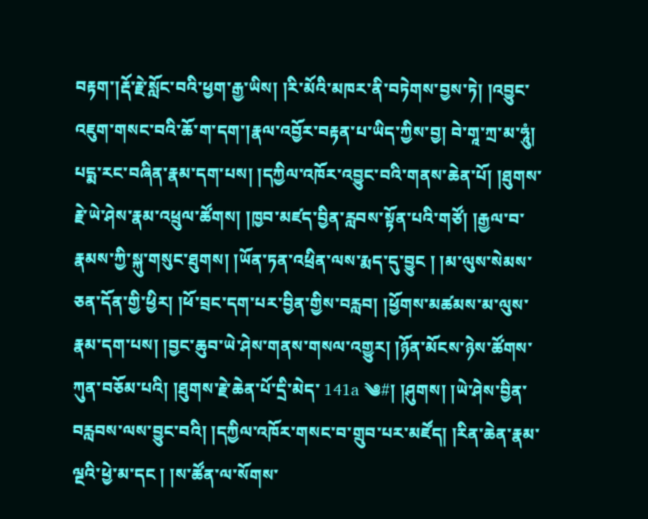བརྟག་།རྡོ་རྗེ་སློང་བའི་ཕྱག་རྒྱ་ཡིས། །རི་མོའི་མཁར་ནི་བཏེགས་བྱས་ཏེ། །འབྱུང་འཇུག་གསང་བའི་ཆོ་ག་དག་།རྣལ་འབྱོར་བརྟན་པ་ཡིད་ཀྱིས་བྱ། བེ་གཱ་ཀྲ་མ་ཧཱུཾ། པདྨ་རང་བཞིན་རྣམ་དག་པས། །དཀྱིལ་འཁོར་འབྱུང་བའི་གནས་ཆེན་པོ། །ཐུགས་རྗེ་ཡེ་ཤེས་རྣམ་འཕྲུལ་ཚོགས། །ཁྱབ་མཛད་བྱིན་རླབས་སྟོན་པའི་གཙོ། །རྒྱལ་བ་རྣམས་ཀྱི་སྐུ་གསུང་ཐུགས། །ཡོན་ཏན་འཕྲིན་ལས་རྨད་དུ་བྱུང ། །མ་ལུས་སེམས་ཅན་དོན་གྱི་ཕྱིར། །ཕོ་བྲང་དག་པར་བྱིན་གྱིས་བརླབ། །ཕྱོགས་མཚམས་མ་ལུས་རྣམ་དག་པས། །བྱང་ཆུབ་ཡེ་ཤེས་གནས་གསལ་འགྱུར། །ཉོན་མོངས་ཉེས་ཚོགས་ཀུན་བཅོམ་པའི། །ཐུགས་རྗེ་ཆེན་པོ་དྲི་མེད་ 141a ༄#། །ཤུགས། །ཡེ་ཤེས་བྱིན་བརླབས་ལས་བྱུང་བའི། །དཀྱིལ་འཁོར་གསང་བ་གྲུབ་པར་མཛོད། །རིན་ཆེན་རྣམ་ལྔའི་ཕྱེ་མ་དང ། །ས་ཚོན་ལ་སོགས་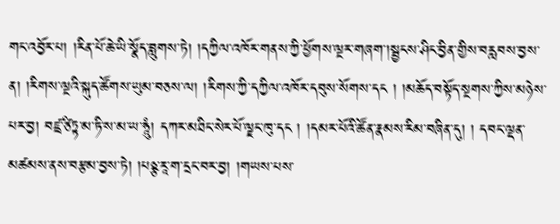གང་འབྱོར་པ། །རིན་པོ་ཆེ་ཡི་སྣོད་བླུགས་ཏེ། །དཀྱིལ་འཁོར་གནས་ཀྱི་ཕྱོགས་ལྔར་གཞག་།སྦྱངས་ཤིང་བྱིན་གྱིས་བརླབས་བྱས་ན། །རིགས་ལྔའི་སྐུད་ཚོགས་ཡུམ་བཅས་ལ། །རིགས་ཀྱི་དཀྱིལ་འཁོར་དབུས་སོགས་དང ། །མཆོད་བསྟོད་སྔགས་ཀྱིས་མཉེས་པར་བྱ། བཛྲ་ཙིཏྟ་མ་ཏི་ས་མ་ཡ་ཧཱུཾ། དཀར་མཐིང་སེར་པོ་ལྗང་ཁུ་དང ། །དམར་པོའི་ཚོན་རྣམས་རིམ་བཞིན་དུ། ། དབང་ལྡན་མཚམས་ནས་བརྩམ་བྱས་ཏེ། །པཉྩ་རཱ་ག་དྲང་བར་བྱ། །གཡས་པས་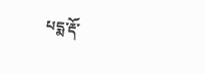པདྨ་རྡོ་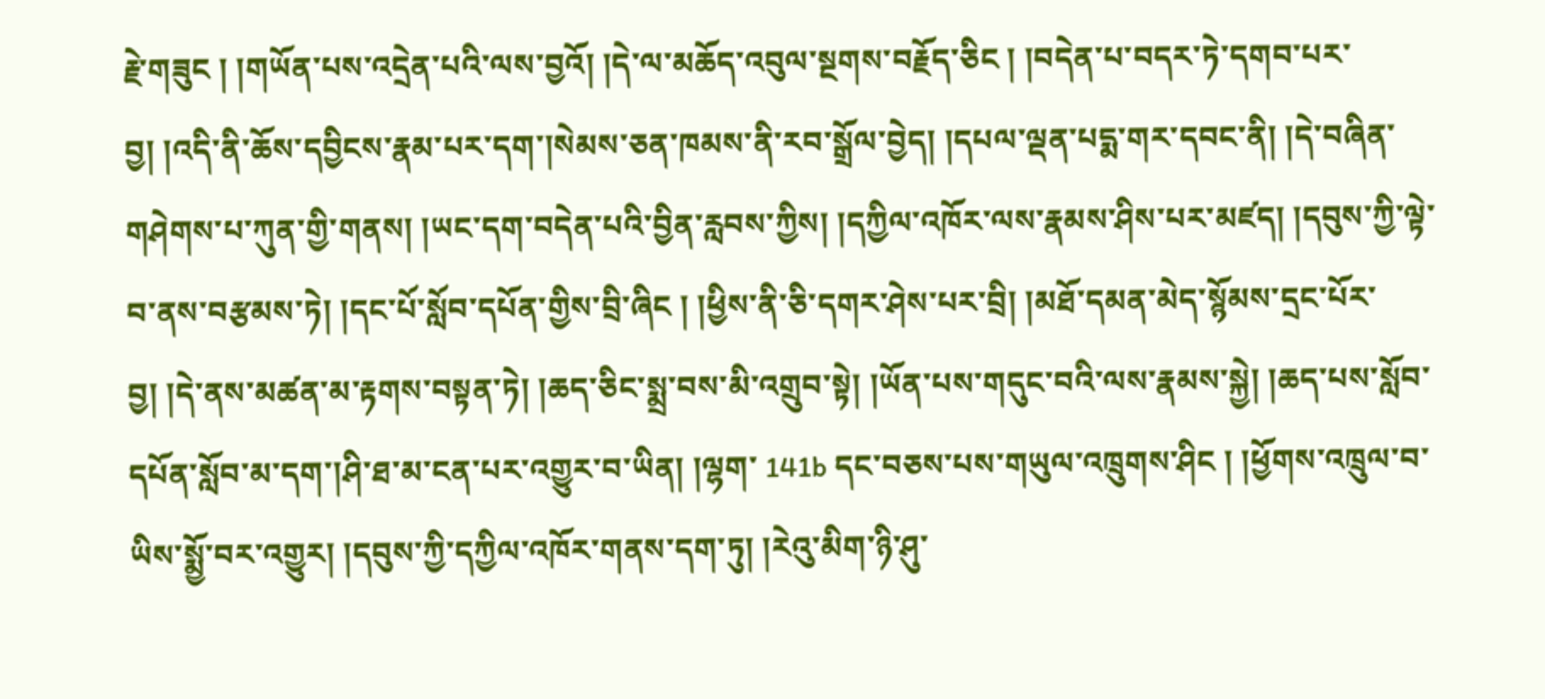རྗེ་གཟུང ། །གཡོན་པས་འདྲེན་པའི་ལས་བྱའོ། །དེ་ལ་མཆོད་འབུལ་སྔགས་བརྗོད་ཅིང ། །བདེན་པ་བདར་ཏེ་དགབ་པར་བྱ། །འདི་ནི་ཆོས་དབྱིངས་རྣམ་པར་དག་།སེམས་ཅན་ཁམས་ནི་རབ་སྒྲོལ་བྱེད། །དཔལ་ལྡན་པདྨ་གར་དབང་ནི། །དེ་བཞིན་གཤེགས་པ་ཀུན་གྱི་གནས། །ཡང་དག་བདེན་པའི་བྱིན་རླབས་ཀྱིས། །དཀྱིལ་འཁོར་ལས་རྣམས་ཤིས་པར་མཛད། །དབུས་ཀྱི་ལྟེ་བ་ནས་བརྩམས་ཏེ། །དང་པོ་སློབ་དཔོན་གྱིས་བྲི་ཞིང ། །ཕྱིས་ནི་ཅི་དགར་ཤེས་པར་བྲི། །མཐོ་དམན་མེད་སྙོམས་དྲང་པོར་བྱ། །དེ་ནས་མཚན་མ་རྟགས་བསྟན་ཏེ། །ཆད་ཅིང་སྨྲ་བས་མི་འགྲུབ་སྟེ། །ཡོན་པས་གདུང་བའི་ལས་རྣམས་སྐྱེ། །ཆད་པས་སློབ་དཔོན་སློབ་མ་དག་།ཤི་ཐ་མ་ངན་པར་འགྱུར་བ་ཡིན། །ལྷག་ 141b དང་བཅས་པས་གཡུལ་འཁྲུགས་ཤིང ། །ཕྱོགས་འཁྲུལ་བ་ཡིས་སྨྱོ་བར་འགྱུར། །དབུས་ཀྱི་དཀྱིལ་འཁོར་གནས་དག་ཏུ། །རེའུ་མིག་ཉི་ཤུ་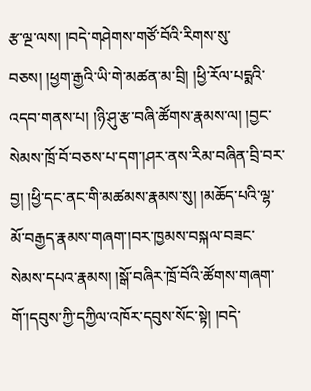རྩ་ལྔ་ལས། །བདེ་གཤེགས་གཙོ་བོའི་རིགས་སུ་བཅས། །ཕྱག་རྒྱའི་ཡི་གེ་མཚན་མ་བྲི། །ཕྱི་རོལ་པདྨའི་འདབ་གནས་པ། །ཉི་ཤུ་རྩ་བཞི་ཚོགས་རྣམས་ལ། །བྱང་སེམས་ཁྲོ་བོ་བཅས་པ་དག་།ཤར་ནས་རིམ་བཞིན་བྲི་བར་བྱ། །ཕྱི་དང་ནང་གི་མཚམས་རྣམས་སུ། །མཆོད་པའི་ལྷ་མོ་བརྒྱད་རྣམས་གཞག་།བར་ཁྱམས་བསྐལ་བཟང་སེམས་དཔའ་རྣམས། །སྒོ་བཞིར་ཁྲོ་བོའི་ཚོགས་གཞག་གོ་།དབུས་ཀྱི་དཀྱིལ་འཁོར་དབུས་སོང་སྟེ། །བདེ་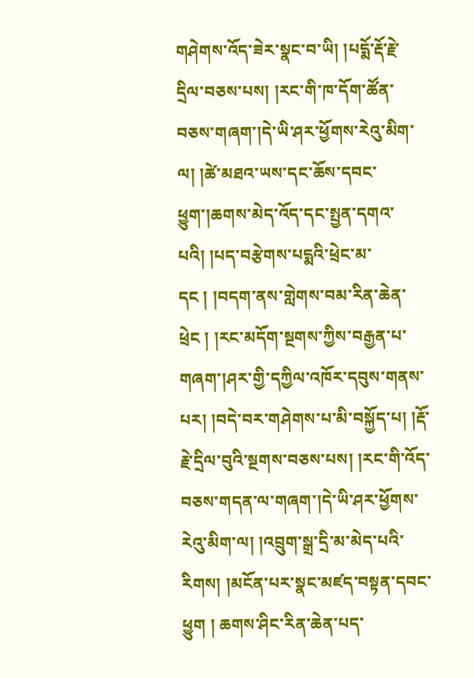གཤེགས་འོད་ཟེར་སྣང་བ་ཡི། །པདྨོ་རྡོ་རྗེ་དྲིལ་བཅས་པས། །རང་གི་ཁ་དོག་ཚོན་བཅས་གཞག་།དེ་ཡི་ཤར་ཕྱོགས་རེའུ་མིག་ལ། །ཚེ་མཐའ་ཡས་དང་ཆོས་དབང་ཕྱུག་།ཆགས་མེད་འོད་དང་སྤྱན་དགའ་པའི། །པད་བརྩེགས་པདྨའི་ཕྲེང་མ་དང ། །བདག་ནས་གླེགས་བམ་རིན་ཆེན་ཕྲེང ། །རང་མདོག་སྔགས་ཀྱིས་བརྒྱན་པ་གཞག་།ཤར་གྱི་དཀྱིལ་འཁོར་དབུས་གནས་པར། །བདེ་བར་གཤེགས་པ་མི་བསྐྱོད་པ། །རྡོ་རྗེ་དྲིལ་བུའི་སྔགས་བཅས་པས། །རང་གི་འོད་བཅས་གདན་ལ་གཞག་།དེ་ཡི་ཤར་ཕྱོགས་རེའུ་མིག་ལ། །འབྲུག་སྒྲ་དྲི་མ་མེད་པའི་རིགས། །མངོན་པར་སྣང་མཛད་བསྟན་དབང་ཕྱུག ། ཆགས་ཤིང་རིན་ཆེན་པད་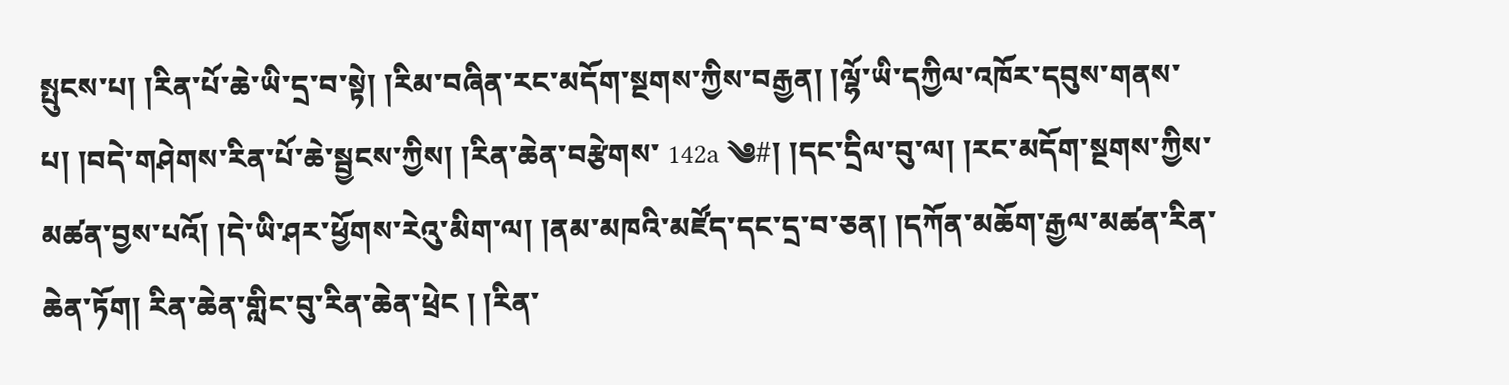སྤུངས་པ། །རིན་པོ་ཆེ་ཡི་དྲ་བ་སྟེ། །རིམ་བཞིན་རང་མདོག་སྔགས་ཀྱིས་བརྒྱན། །ལྷོ་ཡི་དཀྱིལ་འཁོར་དབུས་གནས་པ། །བདེ་གཤེགས་རིན་པོ་ཆེ་སྦྱངས་ཀྱིས། །རིན་ཆེན་བརྩེགས་ 142a ༄#། །དང་དྲིལ་བུ་ལ། །རང་མདོག་སྔགས་ཀྱིས་མཚན་བྱས་པའོ། །དེ་ཡི་ཤར་ཕྱོགས་རེའུ་མིག་ལ། །ནམ་མཁའི་མཛོད་དང་དྲ་བ་ཅན། །དཀོན་མཆོག་རྒྱལ་མཚན་རིན་ཆེན་ཏོག། རིན་ཆེན་གླིང་བུ་རིན་ཆེན་ཕྲེང ། །རིན་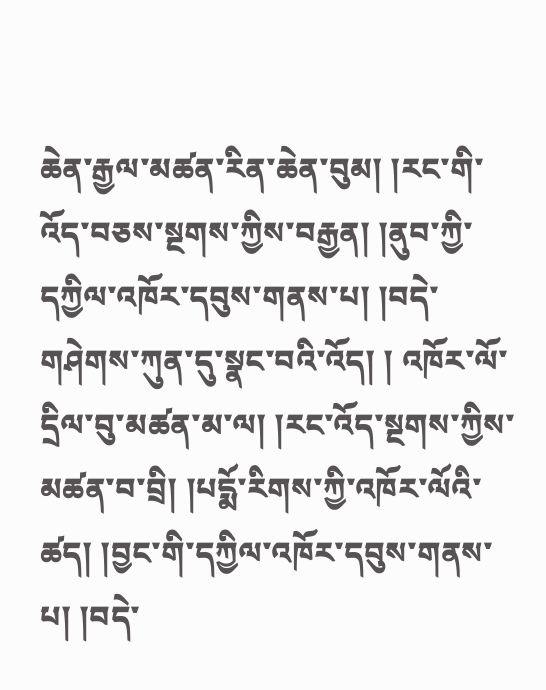ཆེན་རྒྱལ་མཚན་རིན་ཆེན་བུམ། །རང་གི་འོད་བཅས་སྔགས་ཀྱིས་བརྒྱན། །ནུབ་ཀྱི་དཀྱིལ་འཁོར་དབུས་གནས་པ། །བདེ་གཤེགས་ཀུན་དུ་སྣང་བའི་འོད། ། འཁོར་ལོ་དྲིལ་བུ་མཚན་མ་ལ། །རང་འོད་སྔགས་ཀྱིས་མཚན་བ་བྲི། །པདྨོ་རིགས་ཀྱི་འཁོར་ལོའི་ཚད། །བྱང་གི་དཀྱིལ་འཁོར་དབུས་གནས་པ། །བདེ་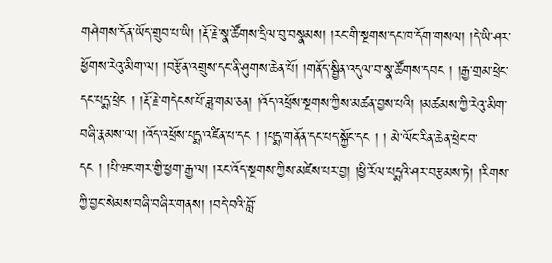གཤེགས་དོན་ཡོད་གྲུབ་པ་ཡི། །རྡོ་རྗེ་སྣ་ཚོགས་དྲིལ་བུ་བསྣམས། །རང་གི་སྔགས་དང་ཁ་དོག་གསལ། །དེ་ཡི་ཤར་ཕྱོགས་རེའུ་མིག་ལ། །བརྩོན་འགྲུས་དང་ནི་ཤུགས་ཆེན་པོ། །གནོད་སྦྱིན་འདུལ་བ་སྣ་ཚོགས་དབང ། །རྒྱ་གྲམ་ཕྲེང་དང་པདྨ་ཕྲེང ། །རྡོ་རྗེ་གདེངས་པོ་ཟླ་གམ་ཅན། །འོད་འཕྲོས་སྔགས་ཀྱིས་མཚན་བྱས་པའི། །མཚམས་ཀྱི་རེའུ་མིག་བཞི་རྣམས་ལ། །འོད་འཕྲོས་པདྨ་འཛིན་པ་དང ། །པདྨ་གནོན་དང་པད་སྐྱོང་དང ། ། མེ་ལོང་རིན་ཆེན་ཕྲེང་བ་དང ། །པི་ཝང་གར་གྱི་ཕྱག་རྒྱ་ལ། །རང་འོད་སྔགས་ཀྱིས་མཛེས་པར་བྱ། །ཕྱི་རོལ་པདྨའི་ཤར་བརྩམས་ཏེ། །རིགས་ཀྱི་བྱང་སེམས་བཞི་བཞིར་གནས། །བདེ་བའི་བློ་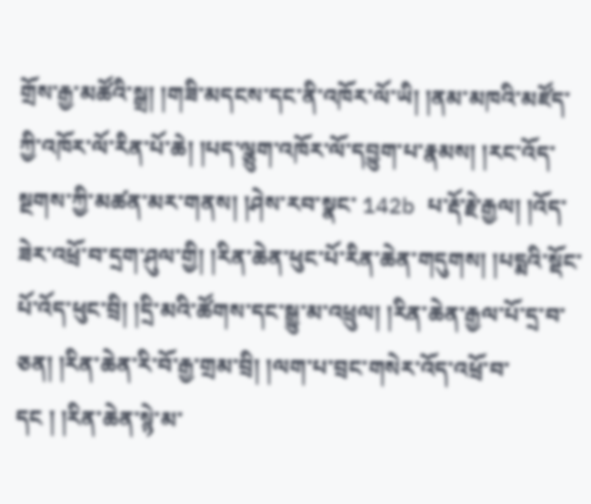གྲོས་རྒྱ་མཚོའི་སྒྲ། །གཟི་མདངས་དང་ནི་འཁོར་ལོ་ཡི། །ནམ་མཁའི་མཛོད་ཀྱི་འཁོར་ལོ་རིན་པོ་ཆེ། །པད་ལྕུག་འཁོར་ལོ་དབྱུག་པ་རྣམས། །རང་འོད་སྔགས་ཀྱི་མཚན་མར་གནས། །ཤེས་རབ་སྣང་ 142b པ་རྡོ་རྗེ་རྒྱལ། །འོད་ཟེར་འཕྲོ་བ་དྲག་ཤུལ་གྱི། །རིན་ཆེན་ཕུང་པོ་རིན་ཆེན་གདུགས། །པདྨའི་སྡོང་པོ་འོད་ཕུང་བྲི། །དྲི་མའི་ཚོགས་དང་སྒྱུ་མ་འཕྲུལ། །རིན་ཆེན་རྒྱལ་པོ་དྲ་བ་ཅན། །རིན་ཆེན་རི་བོ་རྒྱ་གྲམ་བྲི། །ལག་པ་བྲང་གསེར་འོད་འཕྲོ་བ་དང ། །རིན་ཆེན་སྙེ་མ་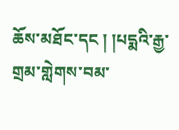ཆོས་མཐོང་དང ། །པདྨའི་རྒྱ་གྲམ་གླེགས་བམ་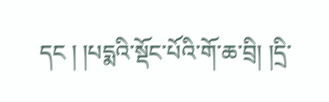དང ། །པདྨའི་སྡོང་པོའི་གོ་ཆ་བྲི། །དྲི་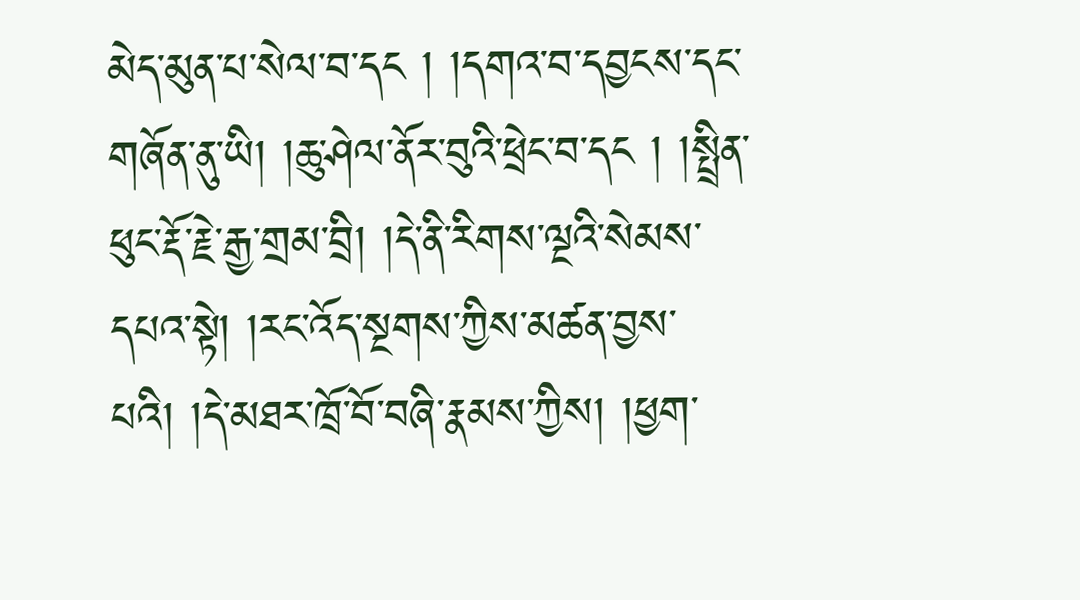མེད་མུན་པ་སེལ་བ་དང ། །དགའ་བ་དབྱངས་དང་གཞོན་ནུ་ཡི། །ཆུ་ཤེལ་ནོར་བུའི་ཕྲེང་བ་དང ། །སྤྲིན་ཕུང་རྡོ་རྗེ་རྒྱ་གྲམ་བྲི། །དེ་ནི་རིགས་ལྔའི་སེམས་དཔའ་སྟེ། །རང་འོད་སྔགས་ཀྱིས་མཚན་བྱས་པའི། །དེ་མཐར་ཁྲོ་བོ་བཞི་རྣམས་ཀྱིས། །ཕྱག་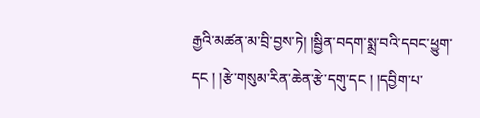རྒྱའི་མཚན་མ་བྲི་བྱས་ཏེ། །སྦྱིན་བདག་སྨྲ་བའི་དབང་ཕྱུག་དང ། །རྩེ་གསུམ་རིན་ཆེན་རྩེ་དགུ་དང ། །དབྱིག་པ་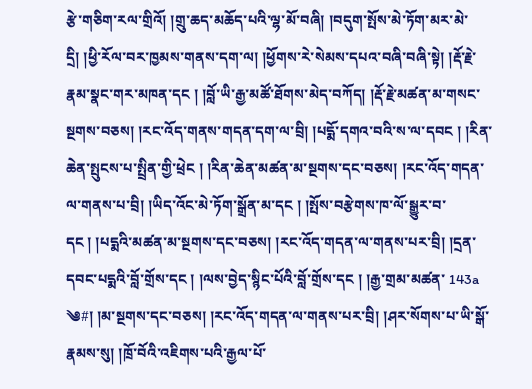རྩེ་གཅིག་རལ་གྲིའོ། །གྲུ་ཆད་མཆོད་པའི་ལྷ་མོ་བཞི། །བདུག་སྤོས་མེ་ཏོག་མར་མེ་དྲི། །ཕྱི་རོལ་བར་ཁྱམས་གནས་དག་ལ། །ཕྱོགས་རེ་སེམས་དཔའ་བཞི་བཞི་སྟེ། །རྡོ་རྗེ་རྣམ་སྣང་གར་མཁན་དང ། །བློ་ཡི་རྒྱ་མཚོ་ཐོགས་མེད་བཀོད། །རྡོ་རྗེ་མཚན་མ་གསང་སྔགས་བཅས། །རང་འོད་གནས་གདན་དག་ལ་བྲི། །པདྨོ་དགའ་བའི་ས་ལ་དབང ། །རིན་ཆེན་སྤུངས་པ་སྤྲིན་གྱི་ཕྲེང ། །རིན་ཆེན་མཚན་མ་སྔགས་དང་བཅས། །རང་འོད་གདན་ལ་གནས་པ་བྲི། །ཡིད་འོང་མེ་ཏོག་སྒྲོན་མ་དང ། །སྤོས་བརྩེགས་ཁ་ལོ་སྒྱུར་བ་དང ། །པདྨའི་མཚན་མ་སྔགས་དང་བཅས། །རང་འོད་གདན་ལ་གནས་པར་བྲི། །དྲན་དབང་པདྨའི་བློ་གྲོས་དང ། །ལས་བྱེད་སྙིང་པོའི་བློ་གྲོས་དང ། །རྒྱ་གྲམ་མཚན་ 143a ༄#། །མ་སྔགས་དང་བཅས། །རང་འོད་གདན་ལ་གནས་པར་བྲི། །ཤར་སོགས་པ་ཡི་སྒོ་རྣམས་སུ། །ཁྲོ་བོའི་འཇིགས་པའི་རྒྱལ་པོ་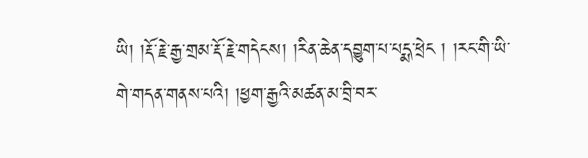ཡི། །རྡོ་རྗེ་རྒྱ་གྲམ་རྡོ་རྗེ་གདེངས། །རིན་ཆེན་དབྱུག་པ་པདྨ་ཕྲེང ། །རང་གི་ཡི་གེ་གདན་གནས་པའི། །ཕྱག་རྒྱའི་མཚན་མ་བྲི་བར་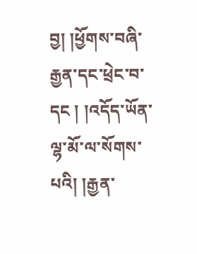བྱ། །ཕྱོགས་བཞི་རྒྱན་དང་ཕྲེང་བ་དང ། །འདོད་ཡོན་ལྷ་མོ་ལ་སོགས་པའི། །རྒྱན་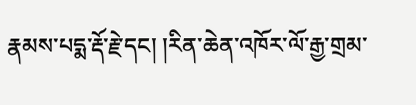རྣམས་པདྨ་རྡོ་རྗེ་དང། །རིན་ཆེན་འཁོར་ལོ་རྒྱ་གྲམ་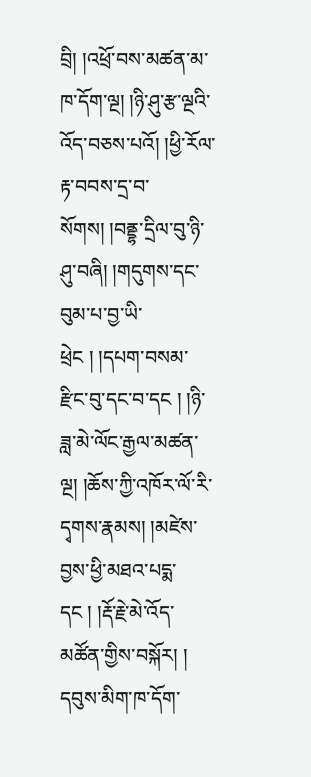བྲི། །འཕྲོ་བས་མཚན་མ་ཁ་དོག་ལྔ། །ཉི་ཤུ་རྩ་ལྔའི་འོད་བཅས་པའོ། །ཕྱི་རོལ་རྟ་བབས་དྲ་བ་སོགས། །བནྡྷ་དྲིལ་བུ་ཉི་ཤུ་བཞི། །གདུགས་དང་བུམ་པ་བྱ་ཡི་ཕྲེང ། །དཔག་བསམ་རྫིང་བུ་དང་བ་དང ། །ཉི་ཟླ་མེ་ལོང་རྒྱལ་མཚན་ལྔ། །ཆོས་ཀྱི་འཁོར་ལོ་རི་དྭགས་རྣམས། །མཛེས་བྱས་ཕྱི་མཐའ་པདྨ་དང ། །རྡོ་རྗེ་མེ་འོད་མཚོན་གྱིས་བསྐོར། ། དབུས་མིག་ཁ་དོག་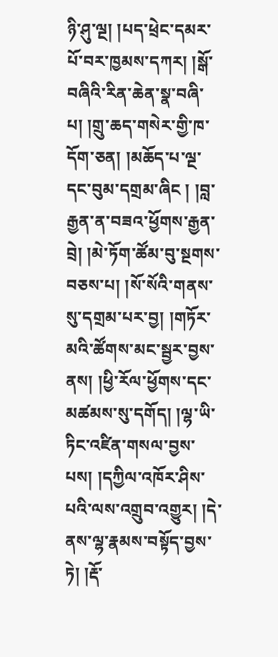ཉི་ཤུ་ལྔ། །པད་ཕྲེང་དམར་པོ་བར་ཁྱམས་དཀར། །སྒོ་བཞིའི་རིན་ཆེན་སྣ་བཞི་པ། །གྲུ་ཆད་གསེར་གྱི་ཁ་དོག་ཅན། །མཆོད་པ་ལྔ་དང་བུམ་དགྲམ་ཞིང ། །བླ་རྒྱན་ན་བཟའ་ཕྱོགས་རྒྱན་བྲེ། །མེ་ཏོག་ཚོམ་བུ་སྔགས་བཅས་པ། །སོ་སོའི་གནས་སུ་དགྲམ་པར་བྱ། །གཏོར་མའི་ཚོགས་མང་སྦྱར་བྱས་ནས། །ཕྱི་རོལ་ཕྱོགས་དང་མཚམས་སུ་དགོད། །ལྷ་ཡི་ཏིང་འཛིན་གསལ་བྱས་པས། །དཀྱིལ་འཁོར་ཤིས་པའི་ལས་འགྲུབ་འགྱུར། །དེ་ནས་ལྷ་རྣམས་བསྟོད་བྱས་ཏེ། །རྡོ་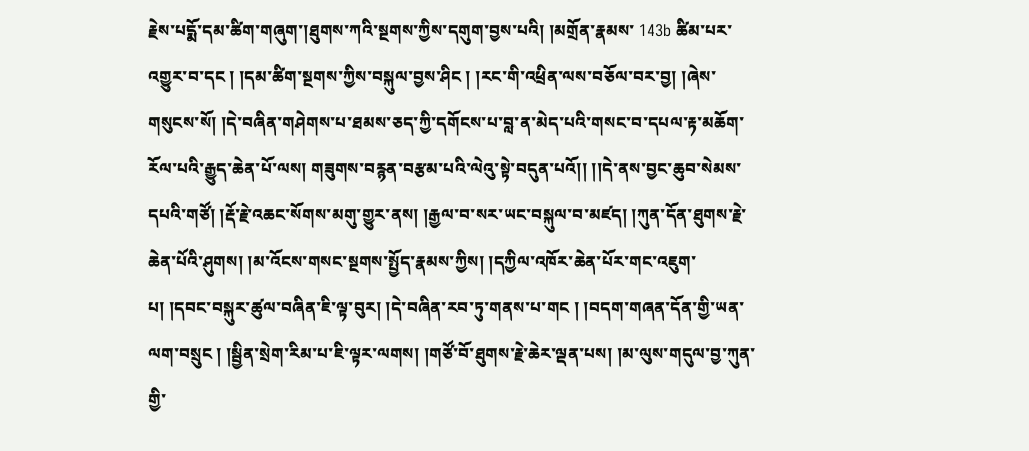རྗེས་པདྨོ་དམ་ཚིག་གཞུག་།ཐུགས་ཀའི་སྔགས་ཀྱིས་དགུག་བྱས་པའི། །མགྲོན་རྣམས་ 143b ཚིམ་པར་འགྱུར་བ་དང ། །དམ་ཚིག་སྔགས་ཀྱིས་བསྐུལ་བྱས་ཤིང ། །རང་གི་འཕྲིན་ལས་བཅོལ་བར་བྱ། །ཞེས་གསུངས་སོ། །དེ་བཞིན་གཤེགས་པ་ཐམས་ཅད་ཀྱི་དགོངས་པ་བླ་ན་མེད་པའི་གསང་བ་དཔལ་རྟ་མཆོག་རོལ་པའི་རྒྱུད་ཆེན་པོ་ལས། གཟུགས་བརྙན་བརྩམ་པའི་ལེའུ་སྟེ་བདུན་པའོ།། །།དེ་ནས་བྱང་ཆུབ་སེམས་དཔའི་གཙོ། །རྡོ་རྗེ་འཆང་སོགས་མགུ་གྱུར་ནས། །རྒྱལ་བ་སར་ཡང་བསྐུལ་བ་མཛད། །ཀུན་དོན་ཐུགས་རྗེ་ཆེན་པོའི་ཤུགས། །མ་འོངས་གསང་སྔགས་སྤྱོད་རྣམས་ཀྱིས། །དཀྱིལ་འཁོར་ཆེན་པོར་གང་འཇུག་པ། །དབང་བསྐུར་ཚུལ་བཞིན་ཇི་ལྟ་བུར། །དེ་བཞིན་རབ་ཏུ་གནས་པ་གང ། །བདག་གཞན་དོན་གྱི་ཡན་ལག་བསྲུང ། །སྦྱིན་སྲེག་རིམ་པ་ཇི་ལྟར་ལགས། །གཙོ་བོ་ཐུགས་རྗེ་ཆེར་ལྡན་པས། །མ་ལུས་གདུལ་བྱ་ཀུན་གྱི་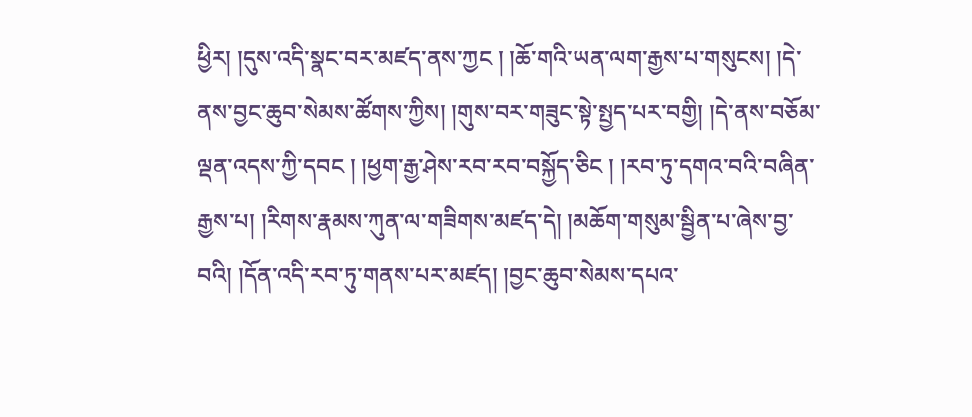ཕྱིར། །དུས་འདི་སྣང་བར་མཛད་ནས་ཀྱང ། །ཆོ་གའི་ཡན་ལག་རྒྱས་པ་གསུངས། །དེ་ནས་བྱང་ཆུབ་སེམས་ཚོགས་ཀྱིས། །གུས་བར་གཟུང་སྟེ་སྤྱད་པར་བགྱི། །དེ་ནས་བཅོམ་ལྡན་འདས་ཀྱི་དབང ། །ཕྱག་རྒྱ་ཤེས་རབ་རབ་བསྐྱོད་ཅིང ། །རབ་ཏུ་དགའ་བའི་བཞིན་རྒྱས་པ། །རིགས་རྣམས་ཀུན་ལ་གཟིགས་མཛད་དེ། །མཆོག་གསུམ་སྦྱིན་པ་ཞེས་བྱ་བའི། །དོན་འདི་རབ་ཏུ་གནས་པར་མཛད། །བྱང་ཆུབ་སེམས་དཔའ་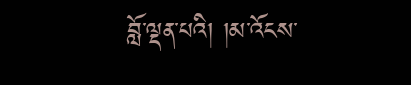བློ་ལྡན་པའི། །མ་འོངས་